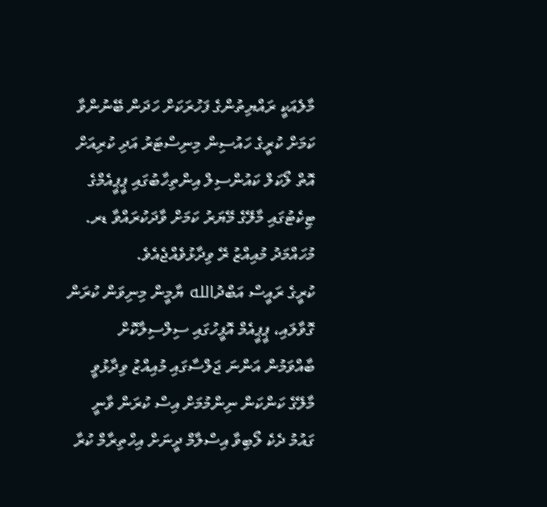މާލެއަކީ ރައްޔިތުންގެ ފަހުރަކަށް ހަދަން ބޭނުންވާ ކަމަށް ކުރީގެ ހައުސިން މިނިސްޓަރު އަދި ކުރިއަށް އޮތް ލޯކަލް ކައުންސިލް އިންތިހާބުގައި ޕީޕީއެމްގެ ޓިކެޓުގައި މާލޭގެ މޭޔަރު ކަމަށް ވާދަކުރައްވާ ޑރ. މުހައްމަދު މުއިއްޒު ރޭ ވިދާޅުވެއްޖެއެވެ.
ކުރީގެ ރައީސް އަބްދުالله ޔާމީން މިނިވަން ކުރަން ގޮވާލައި، ޕީޕީއެމް އޮފީހުގައި ސިލްސިލާކޮށް ބާއްވަމުން އަންނަ ޖަލްސާގައި މުއިއްޒު ވިދާޅުވީ މާލޭގެ ކަންކަން ނިންމުމަށް އިސް ކުރަން ވާނީ ގައުމު ދެކެ ލޯބިވާ އިސްލާމް ދީނަށް އިހްތިރާމް ކުރާ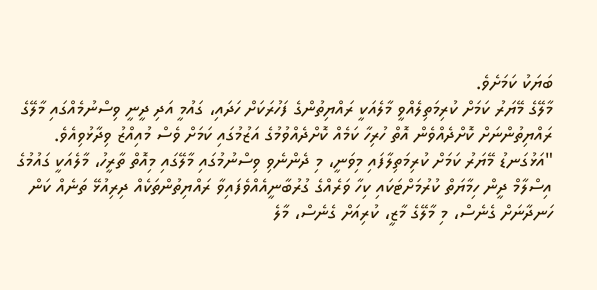ބަޔަކު ކަމަށެވެ.
މާލޭގެ މޭޔަރު ކަމަށް ކުރިމަތިލެއްވީ މާލެއަކީ ރައްޔިތުންގެ ފަހުރަކަށް ހަދައި، ގައުމީ އަދި ދީނީ ވިސްނުމެއްގައި މާލޭގެ ރައްޔިތުންނަށް ކޮށްދެއްވެން އޮތް ހުރިހާ ކަމެއް ކޮށްދެއްވުމުގެ އަޒުމުގައި ކަމަށް ވެސް މުއިއްޒު ވިދާޅުވިއެވެ.
"އަޅުގަނޑު މޭޔަރު ކަމަށް ކުރިމަތިލާފައި މިވަނީ، މި ދެންނެވި ވިސްނުމުގައި މާލޭގައި މިއޮތް ތާރީހު، މާލެއަކީ ގައުމުގެ އިސްލާމް ދީން ހިމާޔަތް ކުރުމަށްޓަކައި ކިހާ ވަރެއްގެ ގުރުބާނީއެއްވެފައިވާ ރައްޔިތުންތަކެއް ދިރިއުޅޭ ތަނެއް ކަން ހަނދާނަށް ގެނެސް، މި މާލޭގެ މާޒީ، ކުރިއަށް ގެނެސް، މާލެ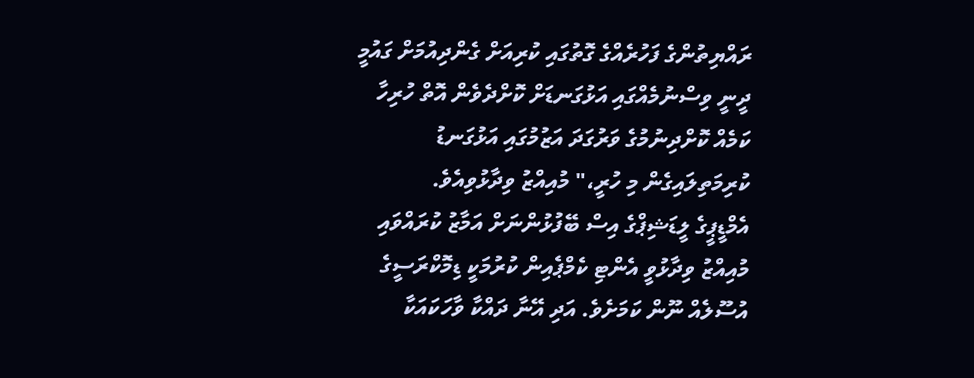ރައްޔިތުންގެ ފަހުރެއްގެ ގޮތުގައި ކުރިއަށް ގެންދިއުމަށް ގައުމީ ދީނީ ވިސްނުމެއްގައި އަޅުގަނޑަށް ކޮށްދެވެން އޮތް ހުރިހާ ކަމެއް ކޮށްދިނުމުގެ ވަރުގަދަ އަޒުމުގައި އަޅުގަނޑު ކުރިމަތިލައިގެން މި ހުރީ،" މުއިއްޒު ވިދާޅުވިއެވެ.
އެމްޑީޕީގެ ލީޑަޝިޕްގެ އިސް ބޭފުޅުންނަށް އަމާޒު ކުރައްވައި މުއިއްޒު ވިދާޅުވީ އެންޓި ކެމްޕެއިން ކުރުމަކީ ޑިމޮކްރަސީގެ އުސޫލެއް ނޫން ކަމަށެވެ. އަދި އޭނާ ދައްކާ ވާހަކައަކާ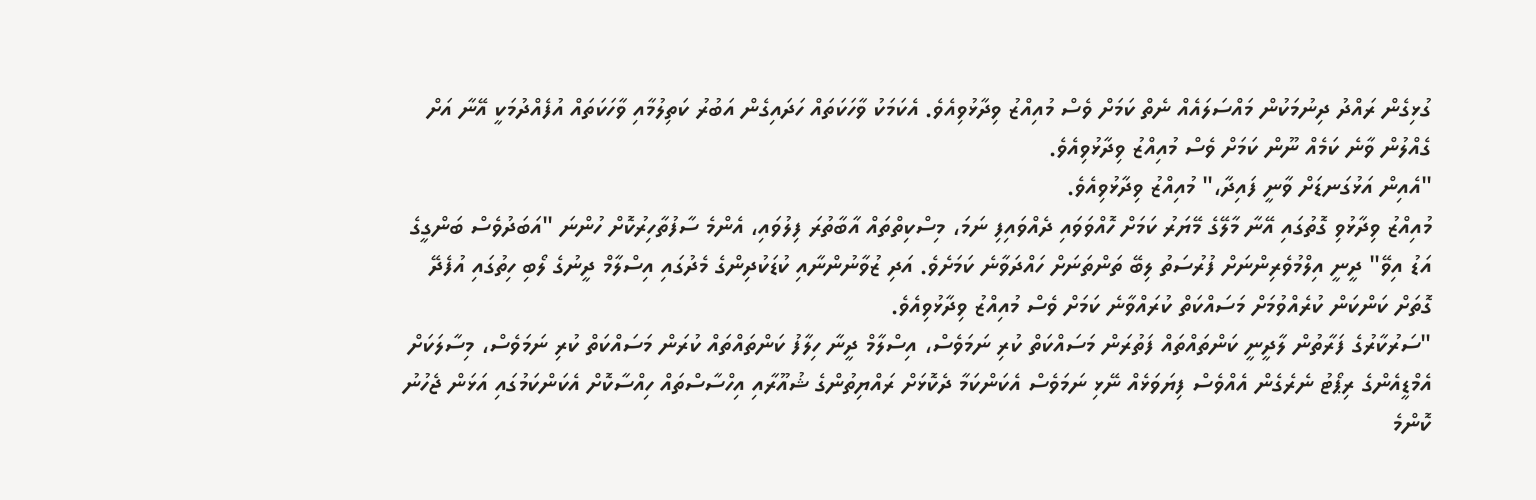ގުޅިގެން ރައްދު ދިނުމަކުން މައްސަލައެއް ނެތް ކަމަށް ވެސް މުއިއްޒު ވިދާޅުވިއެވެ. އެކަމަކު ވާހަކަތައް ހަދައިގެން އަބުރު ކަތިލުމާއި ވާހަކަތައް އުފެއްދުމަކީ އޭނާ އަށް ގެއްލުން ވާނެ ކަމެއް ނޫން ކަމަށް ވެސް މުއިއްޒު ވިދާޅުވިއެވެ.
"އެއިން އަޅުގަނޑަށް ވާނީ ފައިދާ،" މުއިއްޒު ވިދާޅުވިއެވެ.
މުއިއްޒު ވިދާޅުވި ގޮތުގައި އޭނާ މާލޭގެ މޭޔަރު ކަމަށް ހޮއްވަވައި ދެއްވައިފި ނަމަ، މިސްކިތްތައް އާބާތުރަ ފިލުވައި، އެންމެ ސާފުތާހިރުކޮށް ހުންނަ "އަބަދުވެސް ބަންގީގެ އަޑު އިވޭ" ދީނީ އިލްމުވެރިންނަށް ފުރުސަތު ލިބޭ ތަންތަނަށް ހައްދަވާނެ ކަމަށެވެ. އަދި ޒުވާނުންނާއި ކުޑަކުދިންގެ މެދުގައި އިސްލާމް ދީނުގެ ލޯބި ހިތުގައި އުފެދޭ ގޮތަށް ކަންކަން ކުރެއްވުމަށް މަސައްކަތް ކުރައްވާނެ ކަމަށް ވެސް މުއިއްޒު ވިދާޅުވިއެވެ.
"ސަރުކާރުގެ ފަރާތުން ލާދީނީ ކަންތައްތައް ފަތުރަން މަސައްކަތް ކުރި ނަމަވެސް، އިސްލާމް ދީނާ ހިލާފު ކަންތައްތައް ކުރަން މަސައްކަތް ކުރި ނަމަވެސް، މިސާލަކަށް އެމްޑީއެންގެ ރިޕޯޓު ނެރެގެން އެއްވެސް ފިޔަވަޅެއް ނޭޅި ނަމަވެސް އެކަންކަމާ ދެކޮޅަށް ރައްޔިތުންގެ ޝުއޫރާއި އިހްސާސްތައް ހިއްސާކޮށް އެކަންކަމުގައި އަޅަން ޖެހުނު ކޮންމެ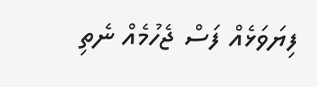ފިޔަވަޅެއް ފަސް ޖެހުމެއް ނެތި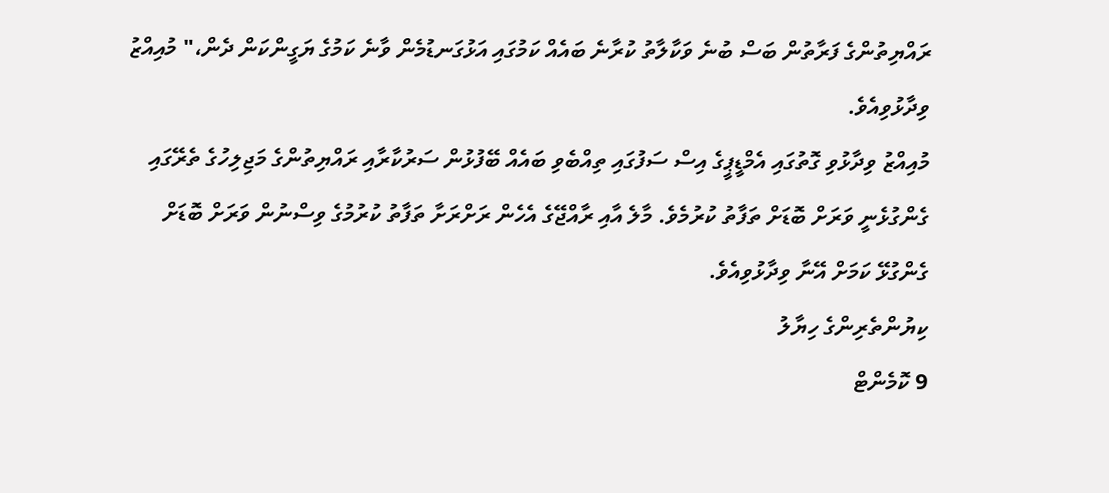ރައްޔިތުންގެ ފަރާތުން ބަސް ބުނެ ވަކާލާތު ކުރާނެ ބައެއް ކަމުގައި އަޅުގަނޑުމެން ވާނެ ކަމުގެ ޔަގީންކަން ދެން،" މުއިއްޒު ވިދާޅުވިއެވެ.
މުއިއްޒު ވިދާޅުވި ގޮތުގައި އެމްޑީޕީގެ އިސް ސަފުގައި ތިއްބެވި ބައެއް ބޭފުޅުން ސަރުކާރާއި ރައްޔިތުންގެ މަޖިލިހުގެ ތެރޭގައި ގެންގުޅެނީ ވަރަށް ބޮޑަށް ތަފާތު ކުރުމެވެ. މާލެ އާއި ރާއްޖޭގެ އެހެން ރަށްރަށާ ތަފާތު ކުރުމުގެ ވިސްނުން ވަރަށް ބޮޑަށް ގެންގުޅޭ ކަމަށް އޭނާ ވިދާޅުވިއެވެ.
ކިޔުންތެރިންގެ ހިޔާލު
9 ކޮމެންޓް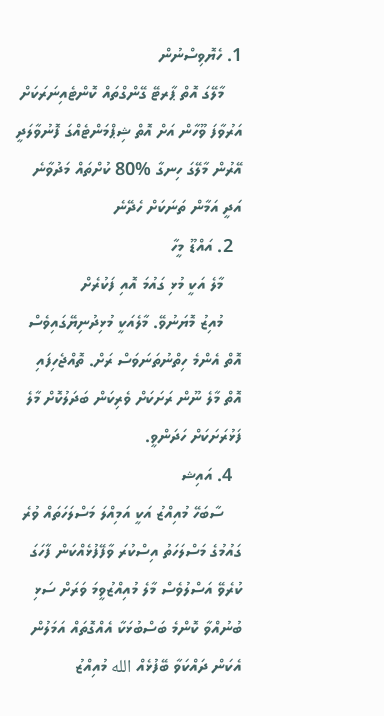1. ހެޔޮވިސްނުން
    މާލޭގަ އޮތް ޕާރޓޭ ގޭންގްތައް ކޮންޓެއިނަރަކަށް އަރުވާފަ ވޫހާން އަށް އޮތް ޝިޕްމަންޓެއްގަ ފޮނުވާލަދީ އޭރުން މާލޭގަ ހިނގާ %80 ކުށްތައް މަދުވާނެ އަދީ އަމާން ތަނަކަށް ހެދޭނެ
  2. އައްޑޫ މީހާ
    މާލެ އަކީ މުޅި ގައުމަ އޮއި ފަކުރެށް
    މުއިޒު މޮޔަނުވޭ. މާލެއަކީ މުޅިދުނިޔޭގައިވެސް އޮތް އެންމެ ހިތްނުތަނަވަސް ރަށް. ތޮއްޖެހިފައި އޮތް މާލެ ނޫން ރަށަކަށް ވެރިކަން ބަދަލުކޮށް މާލެ ފަޅުރަށަކަށް ހަދަންވީ.
  4. އައިޝ
    ސާބަހޭ މުއިއްޒު އަކީ އަމިއްލަ މަސްލަހަތައް ވުރެ ގައުމުގެ މަސްލަހަތު އިސްކުރަ ވާފޭފުޅެއްކަން ފާހަގަ ކުރެވޭ އަސްލުވެސް މާލެ މުއިއްޒުވީމަ ވަރަށް ސަޅި ބުނުއްވާ ކޮންމެ ބަސްބުޅަކާ އެއްގޮތައް އަމަލުން އެކަން ދައްކަވާ ބޭފުޅެއް الله މުއިއްޒު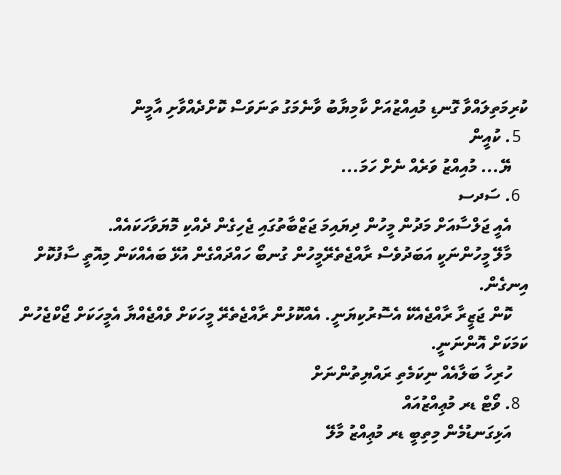ކުރިމަތިލައްވާ ގޮނޑި މުއިއްޒުއަށް ކާމިޔާބު ވާނެމަގު ތަނަވަސް ކޮށްދެއްވާށި އާމީން
  5. ކުއީން
    ޔޭ... މުއިއްޒު ވަރެއް ނެށް ހަމަ...
  6. ސަދސ
    އެއީ ޖަލްސާއަށް މަދުން މީހުން ދިޔައިމަ ޖަޒްބާތުގައި ޖެހިގެން ދެއްކި މޮޔަވާހަކައެއް.
    މާލޭ މީހުންނަކީ އަބަދުވެސް ރާއްޖެތެރޭމީހުން ގުނބޯ ހައްދައްގެން އުޅޭ ބައެއްކަން މިއޮތީ ސާފުކޮށް އިނގެން.
    ކޮން ޖަޒީރާ ރާއްޖެއެކޭ އެސޮރުކިޔަނީ. އެއްކޮޅުން ރާއްޖެތެރޭ މީހަކަށް ވެއްޖެއްޔާ އެމީހަކަށް ޖޯކްޖެހުން ކަމަކަށް އޮންނަނީ.
    ހުރިހާ ބަލާއެއް ނިކަމެތި ރައްޔިތުންނަށް
  8. ވޯޓް ޑރ މުޢިއްޒުއައް
    އަޅިގަނޑުމެން މިތިބީ ޑރ މުޢިއްޒު މާލޭ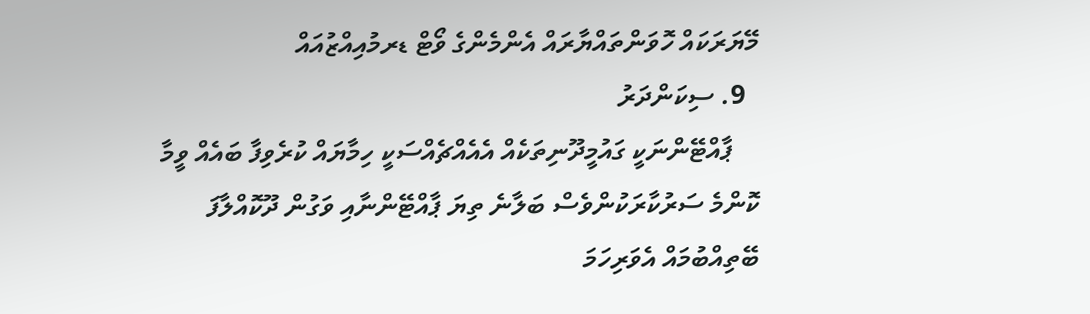މޭޔަރަކައް ހޮވަންތައްޔާރައް އެންމެންގެ ވޯޓް ޑރމުއިއްޒުއައް
  9. ސިކަންދަރު
    ޕާއްޓޭންނަކީ ގައުމީދޫނިތަކެއް އެއެއްޗެއްސަކީ ހިމާޔައް ކުރެވިފާ ބައެއް ވީމާ ކޮންމެ ސަރުކާރަކުންވެސް ބަލާނެ ތިޔަ ޕާއްޓޭންނާއި ވަގުން ދޫކޮއްލާފަ ބޭތިއްބުމައް އެވަރިހަމަ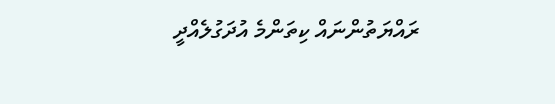ރައްޔަތުންނައް ކިތަންމެ އުދަގުލެއްދީ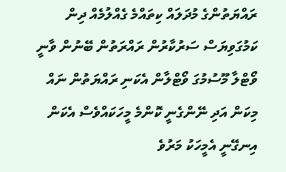ރައްޔަތުންގެ މުދަލައް ކިތައްމެ ގެއްލުމެއް ދިން ކަމުގަވިޔަސް ސަރުކާރުން ރައްރަތުން ބޭނުން ވާނީ ވޯޓްލާ މޫސުމުގަ ވޯޓްލާން އެކަނި ރައްޔަތުން ނައް މިކަން އަދި ނޭންގެނީ ކޮންމެ މީހަކައްވެސް އެކަން އިނގޭނީ އެމީހަކު މަރުވެ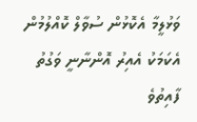ވަޅުލީމާ އެކޮޅުން ސުވާލް ކޮއްލުމުން އެކަމަކު އެއިރު އޮންނާނީ ވަގުތު ފާއިތުވެ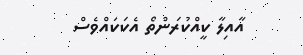އާއިލާ ކީއްކުރަންތޯ އެކަކައްވެސް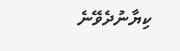ކިޔާނުދެވޭނެ